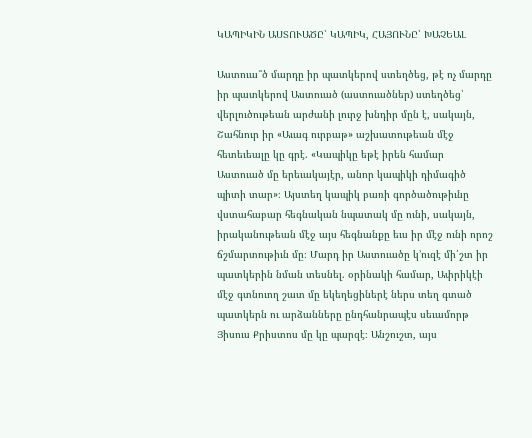ԿԱՊԻԿԻՆ ԱՍՏՈՒԱԾԸ՝ ԿԱՊԻԿ, ՀԱՅՈՒՆԸ՝ ԽԱՉԵԱԼ

Աստուա՞ծ մարդը իր պատկերով ստեղծեց, թէ ոչ մարդը իր պատկերով Աստուած (աստուածներ) ստեղծեց՝ վերլուծութեան արժանի լուրջ խնդիր մըն է, սակայն, Շահնուր իր «Աւագ ուրբաթ» աշխատութեան մէջ հետեւեալը կը գրէ. «Կապիկը եթէ իրեն համար Աստուած մը երեւակայէր, անոր կապիկի դիմագիծ պիտի տար»։ Այստեղ կապիկ բառի գործածութիւնը վստահաբար հեգնական նպատակ մը ունի, սակայն, իրականութեան մէջ այս հեգնանքը եւս իր մէջ ունի որոշ ճշմարտութիւն մը։ Մարդ իր Աստուածը կ՚ուզէ մի՛շտ իր պատկերին նման տեսնել. օրինակի համար, Ափրիկէի մէջ գտնուող շատ մը եկեղեցիներէ ներս տեղ գտած պատկերն ու արձանները ընդհանրապէս սեւամորթ Յիսուս Քրիստոս մը կը պարզէ։ Անշուշտ, այս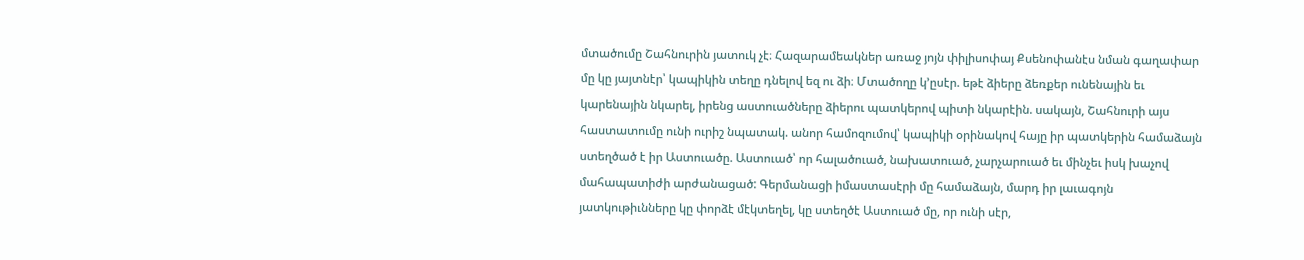մտածումը Շահնուրին յատուկ չէ։ Հազարամեակներ առաջ յոյն փիլիսոփայ Քսենոփանէս նման գաղափար մը կը յայտնէր՝ կապիկին տեղը դնելով եզ ու ձի։ Մտածողը կ՚ըսէր. եթէ ձիերը ձեռքեր ունենային եւ կարենային նկարել, իրենց աստուածները ձիերու պատկերով պիտի նկարէին. սակայն, Շահնուրի այս հաստատումը ունի ուրիշ նպատակ. անոր համոզումով՝ կապիկի օրինակով հայը իր պատկերին համաձայն ստեղծած է իր Աստուածը. Աստուած՝ որ հալածուած, նախատուած, չարչարուած եւ մինչեւ իսկ խաչով մահապատիժի արժանացած: Գերմանացի իմաստասէրի մը համաձայն, մարդ իր լաւագոյն յատկութիւնները կը փորձէ մէկտեղել, կը ստեղծէ Աստուած մը, որ ունի սէր,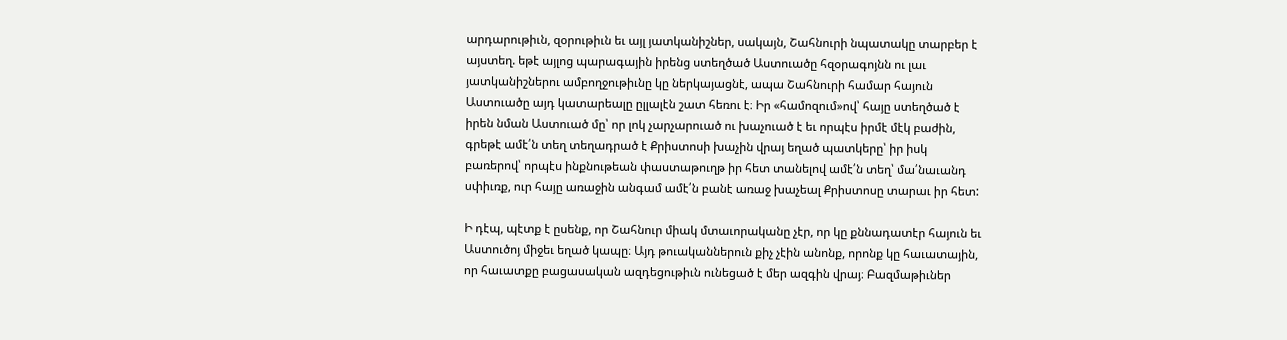արդարութիւն, զօրութիւն եւ այլ յատկանիշներ, սակայն, Շահնուրի նպատակը տարբեր է այստեղ. եթէ այլոց պարագային իրենց ստեղծած Աստուածը հզօրագոյնն ու լաւ յատկանիշներու ամբողջութիւնը կը ներկայացնէ, ապա Շահնուրի համար հայուն Աստուածը այդ կատարեալը ըլլալէն շատ հեռու է։ Իր «համոզում»ով՝ հայը ստեղծած է իրեն նման Աստուած մը՝ որ լոկ չարչարուած ու խաչուած է եւ որպէս իրմէ մէկ բաժին, գրեթէ ամէ՛ն տեղ տեղադրած է Քրիստոսի խաչին վրայ եղած պատկերը՝ իր իսկ բառերով՝ որպէս ինքնութեան փաստաթուղթ իր հետ տանելով ամէ՛ն տեղ՝ մա՛նաւանդ սփիւռք, ուր հայը առաջին անգամ ամէ՛ն բանէ առաջ խաչեալ Քրիստոսը տարաւ իր հետ:

Ի դէպ, պէտք է ըսենք, որ Շահնուր միակ մտաւորականը չէր, որ կը քննադատէր հայուն եւ Աստուծոյ միջեւ եղած կապը։ Այդ թուականներուն քիչ չէին անոնք, որոնք կը հաւատային, որ հաւատքը բացասական ազդեցութիւն ունեցած է մեր ազգին վրայ։ Բազմաթիւներ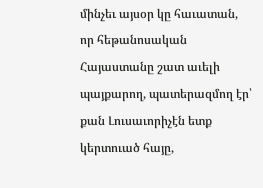մինչեւ այսօր կը հաւատան, որ հեթանոսական Հայաստանը շատ աւելի պայքարող, պատերազմող էր՝ քան Լուսաւորիչէն ետք կերտուած հայը,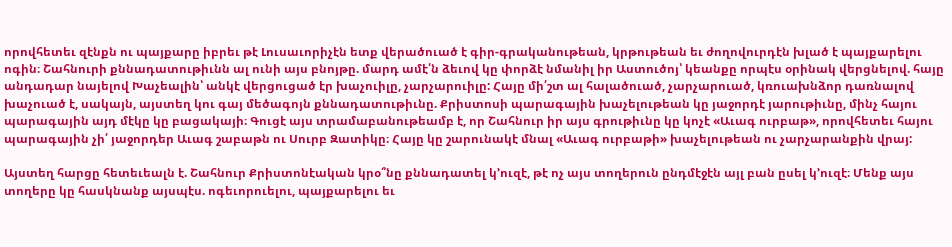որովհետեւ զէնքն ու պայքարը իբրեւ թէ Լուսաւորիչէն ետք վերածուած է գիր-գրականութեան, կրթութեան եւ ժողովուրդէն խլած է պայքարելու ոգին։ Շահնուրի քննադատութիւնն ալ ունի այս բնոյթը. մարդ ամէ՛ն ձեւով կը փորձէ նմանիլ իր Աստուծոյ՝ կեանքը որպէս օրինակ վերցնելով. հայը անդադար նայելով Խաչեալին՝ անկէ վերցուցած էր խաչուիլը, չարչարուիլը: Հայը մի՛շտ ալ հալածուած, չարչարուած, կռուախնձոր դառնալով խաչուած է, սակայն, այստեղ կու գայ մեծագոյն քննադատութիւնը. Քրիստոսի պարագային խաչելութեան կը յաջորդէ յարութիւնը, մինչ հայու պարագային այդ մէկը կը բացակայի։ Գուցէ այս տրամաբանութեամբ է, որ Շահնուր իր այս գրութիւնը կը կոչէ «Աւագ ուրբաթ», որովհետեւ հայու պարագային չի՛ յաջորդեր Աւագ շաբաթն ու Սուրբ Զատիկը։ Հայը կը շարունակէ մնալ «Աւագ ուրբաթի» խաչելութեան ու չարչարանքին վրայ:

Այստեղ հարցը հետեւեալն է. Շահնուր Քրիստոնէական կրօ՞նը քննադատել կ՚ուզէ, թէ ոչ այս տողերուն ընդմէջէն այլ բան ըսել կ՚ուզէ։ Մենք այս տողերը կը հասկնանք այսպէս. ոգեւորուելու, պայքարելու եւ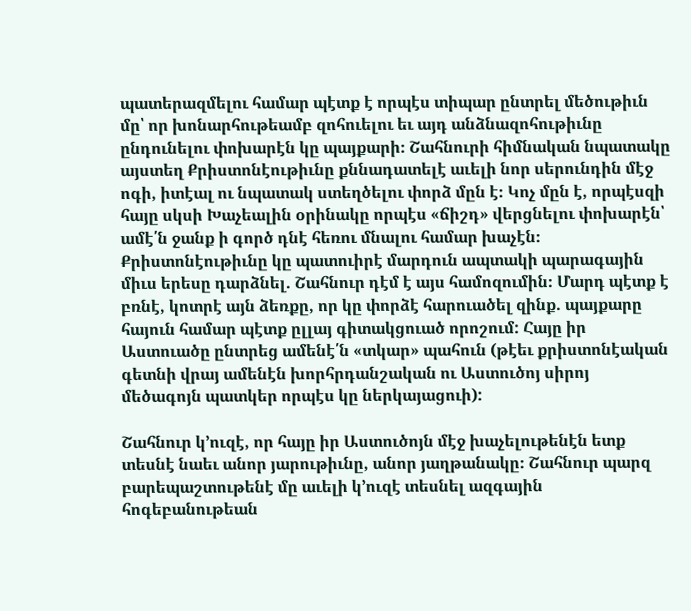պատերազմելու համար պէտք է որպէս տիպար ընտրել մեծութիւն մը՝ որ խոնարհութեամբ զոհուելու եւ այդ անձնազոհութիւնը ընդունելու փոխարէն կը պայքարի։ Շահնուրի հիմնական նպատակը այստեղ Քրիստոնէութիւնը քննադատելէ աւելի նոր սերունդին մէջ ոգի, իտէալ ու նպատակ ստեղծելու փորձ մըն է։ Կոչ մըն է, որպէսզի հայը սկսի Խաչեալին օրինակը որպէս «ճիշդ» վերցնելու փոխարէն՝ ամէ՛ն ջանք ի գործ դնէ հեռու մնալու համար խաչէն։ Քրիստոնէութիւնը կը պատուիրէ մարդուն ապտակի պարագային միւս երեսը դարձնել. Շահնուր դէմ է այս համոզումին։ Մարդ պէտք է բռնէ, կոտրէ այն ձեռքը, որ կը փորձէ հարուածել զինք. պայքարը հայուն համար պէտք ըլլայ գիտակցուած որոշում: Հայը իր Աստուածը ընտրեց ամենէ՛ն «տկար» պահուն (թէեւ քրիստոնէական գետնի վրայ ամենէն խորհրդանշական ու Աստուծոյ սիրոյ մեծագոյն պատկեր որպէս կը ներկայացուի):

Շահնուր կ՚ուզէ, որ հայը իր Աստուծոյն մէջ խաչելութենէն ետք տեսնէ նաեւ անոր յարութիւնը, անոր յաղթանակը։ Շահնուր պարզ բարեպաշտութենէ մը աւելի կ՚ուզէ տեսնել ազգային հոգեբանութեան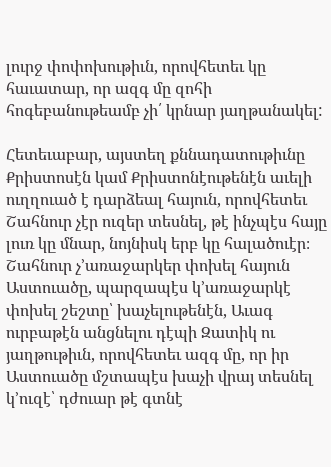լուրջ փոփոխութիւն, որովհետեւ կը հաւատար, որ ազգ մը զոհի հոգեբանութեամբ չի՛ կրնար յաղթանակել:

Հետեւաբար, այստեղ քննադատութիւնը Քրիստոսէն կամ Քրիստոնէութենէն աւելի ուղղուած է դարձեալ հայուն, որովհետեւ Շահնուր չէր ուզեր տեսնել, թէ ինչպէս հայը լուռ կը մնար, նոյնիսկ երբ կը հալածուէր։ Շահնուր չ՚առաջարկեր փոխել հայուն Աստուածը, պարզապէս կ՚առաջարկէ փոխել շեշտը՝ խաչելութենէն, Աւագ ուրբաթէն անցնելու դէպի Զատիկ ու յաղթութիւն, որովհետեւ ազգ մը, որ իր Աստուածը մշտապէս խաչի վրայ տեսնել կ՚ուզէ՝ դժուար թէ գտնէ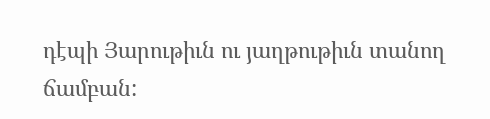դէպի Յարութիւն ու յաղթութիւն տանող ճամբան: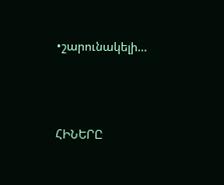•շարունակելի…



ՀԻՆԵՐԸ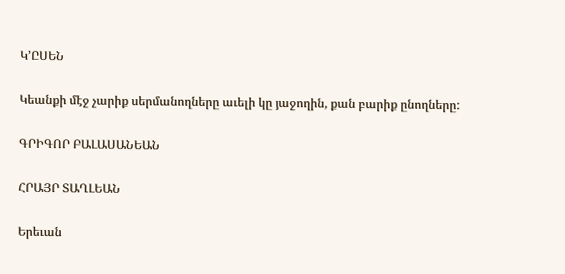Կ՚ԸՍԵՆ

Կեանքի մէջ չարիք սերմանողները աւելի կը յաջողին, քան բարիք ընողները:

ԳՐԻԳՈՐ ԲԱԼԱՍԱՆԵԱՆ

ՀՐԱՅՐ ՏԱՂԼԵԱՆ

Երեւան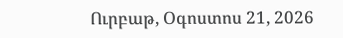Ուրբաթ, Օգոստոս 21, 2026